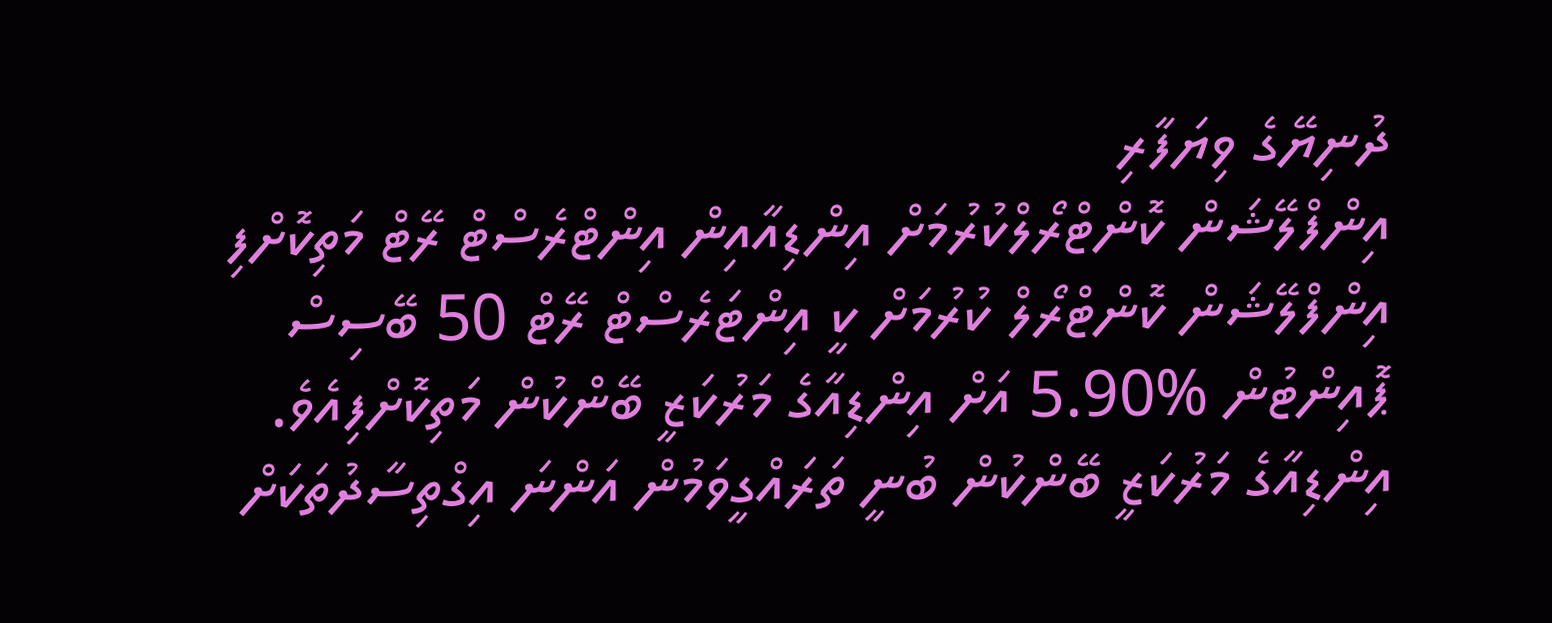ދުނިޔޭގެ ވިޔަފާރި
އިންފްލޭޝަން ކޮންޓްރޯލްކުރުމަށް އިންޑިއާއިން އިންޓްރެސްޓް ރޭޓް މަތިކޮށްފި
އިންފްލޭޝަން ކޮންޓްރޯލް ކުރުމަށް ކީ އިންޓަރެސްޓް ރޭޓް 50 ބޭސިސް ޕޮއިންޓުން %5.90 އަށް އިންޑިއާގެ މަރުކަޒީ ބޭންކުން މަތިކޮށްފިއެވެ.
އިންޑިއާގެ މަރުކަޒީ ބޭންކުން ބުނީ ތަރައްގީވަމުން އަންނަ އިގްތިސާދުތަކަށް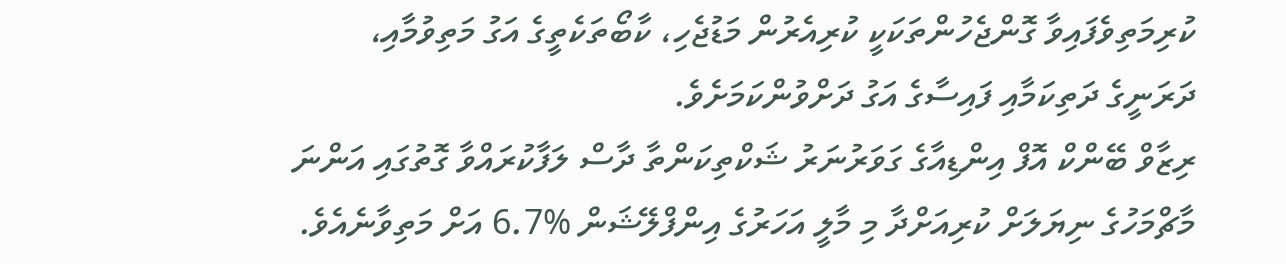ކުރިމަތިވެފައިވާ ގޮންޖެހުންތަކަކީ ކުރިއެރުން މަޑުޖެހި، ކާބޯތަކެތީގެ އަގު މަތިވުމާއި، ދަރަނީގެ ދަތިކަމާއި ފައިސާގެ އަގު ދަށްވުންކަމަށެވެ.
ރިޒާވް ބޭންކް އޮފް އިންޑިއާގެ ގަވަރުނަރު ޝަކްތިކަންތާ ދާސް ލަފާކުރައްވާ ގޮތުގައި އަންނަ މާޗްމަހުގެ ނިޔަލަށް ކުރިއަށްދާ މި މާލީ އަހަރުގެ އިންފްލޭޝަން %6.7 އަށް މަތިވާނެއެވެ.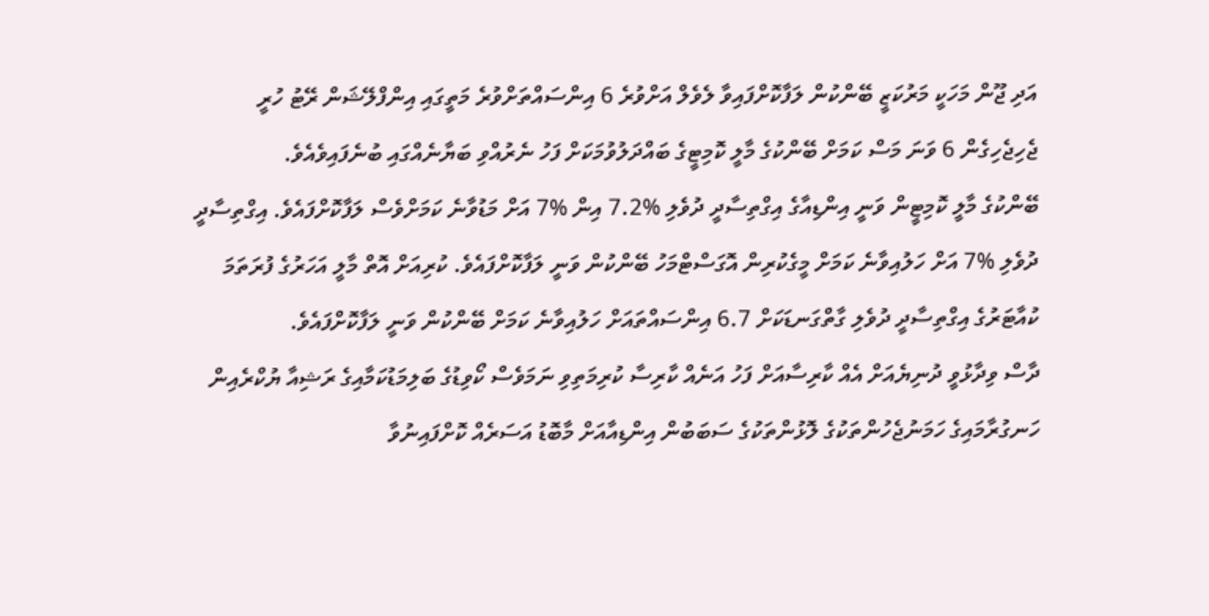އަދި ޖޫން މަހަކީ މަރުކަޒީ ބޭންކުން ލަފާކޮށްފައިވާ ލެވެލް އަށްވުރެ 6 އިންސައްތަށްވުރެ މަތީގައި އިންފްލޭޝަން ރޭޓު ހުރީ ޖެހިޖެހިގެން 6 ވަނަ މަސް ކަމަށް ބޭންކުގެ މާލީ ކޮމިޓީގެ ބައްދަލުވުމަކަށް ފަހު ނެރުއްވި ބަޔާނެއްގައި ބުނެފައިވެއެވެ.
ބޭންކުގެ މާލީ ކޮމިޓީން ވަނީ އިންޑިއާގެ އިގްތިސާދީ ދުވެލި %7.2 އިން %7 އަށް މަޑުވާނެ ކަމަށްވެސް ލަފާކޮށްފައެވެ. އިގްތިސާދީ ދުވެލި %7 އަށް ހަލުއިވާނެ ކަމަށް މީގެކުރިން އޮގަސްޓްމަހު ބޭންކުން ވަނީ ލަފާކޮށްފައެވެ. ކުރިއަށް އޮތް މާލީ އަހަރުގެ ފުރަތަމަ ކުއާޓަރުގެ އިގްތިސާދީ ދުވެލި ގާތްގަނޑަކަށް 6.7 އިންސައްތައަށް ހަލުއިވާނެ ކަމަށް ބޭންކުން ވަނީ ލަފާކޮށްފައެވެ.
ދާސް ވިދާޅުވީ ދުނިޔެއަށް އެއް ކާރިސާއަށް ފަހު އަނެއް ކާރިސާ ކުރިމަތިވި ނަމަވެސް ކޯވިޑުގެ ބަލިމަޑުކަމާއިގެ ރަޝިއާ ޔުކްރެއިން ހަނގުރާމައިގެ ހަމަނުޖެހުންތަކުގެ ލޮޅުންތަކުގެ ސަބަބުން އިންޑިއާއަށް މާބޮޑު އަސަރެއް ކޮށްފައިނުވާ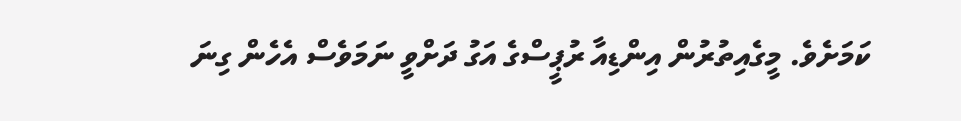ކަމަށެވެ. މީގެއިތުރުން އިންޑިއާ ރުޕީސްގެ އަގު ދަށްވީ ނަމަވެސް އެހެން ގިނަ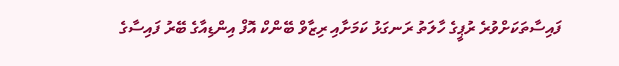ފައިސާތަކަށްވުރެ ރުޕީގެ ހާލަތު ރަނގަޅު ކަމަށާއި ރިޒާވް ބޭންކް އޮފް އިންޑިއާގެ ބޭރު ފައިސާގެ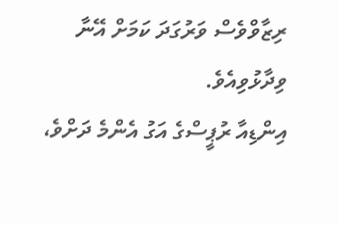ރިޒާވްވެސް ވަރުގަދަ ކަމަށް އޭނާ ވިދާޅުވިއެވެ.
އިންޑިއާ ރުޕީސްގެ އަގު އެންމެ ދަށްވެ،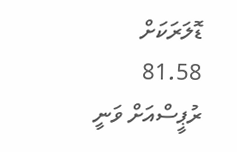ޑޮލަރަކަށް 81.58 ރުޕީސްއަށް ވަނީ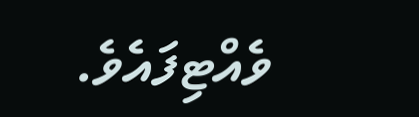ވެއްޓިފައެވެ.